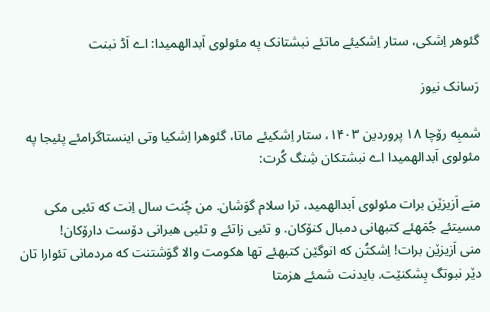گئوهر اِشکی، ستار اِشکیئے ماتئے نبشتانک په مئولوی اَبدالهمیدا: اے اَڈ نبنت

رَسانک نیوز

شمبِه رۆچا ۱۸ پروردین ۱۴۰۳، ستار اِشکیئے ماتا، گئوهرا اِشکیا وتی اینستاگرامئے پئیجا په مئولوی اَبدالهمیدا اے نبشتکان شِنگ کُرت:

منے اَزیزێن برات مئولوی اَبدالهمید، ترا سلام گوَشان. من چُنت سال اِنت که تئیی مکی مسیتئے جُمَهئے کتبهانی دمبال کنۆکان. و تئیی زاتئے و تئیی هبرانی دۆست دارۆکان!
منی اَزیزێن برات! اِشکتُن که انوگێن کتبهئے تها هکومت والا گوَشتنت که مردمانی تئوارا تان دێر نبوتگ بِشکنێت. بایدنت شمئے هزمتا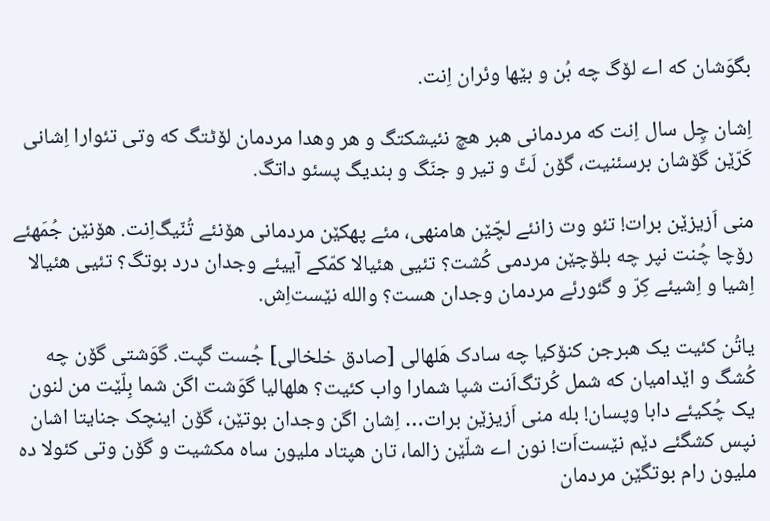بگوَشان که اے لۆگ چه بُن و بێها وئران اِنت.

اِشان چِل سال اِنت که مردمانی هبر هچ نئیشکتگ و هر وهدا مردمان لۆٹتگ که وتی تئوارا اِشانی کَرّێن گۆشان برسئنیت، گۆن لَٹّ و تیر و جنَگ و بندیگ پسئو داتگ.

منی اَزیزێن برات! تئو وت زانئے لچّێن هامنهی، مئے پهکێن مردمانی هۆنئے تُنّیگ‌اِنت. هۆنێن جُمَهئے رۆچا چُنت نپر چه بلۆچێن مردمی کُشت؟ تئیی هئیالا کمّکے آییئے وجدان درد بوتگ؟ تئیی هئیالا اِشیا و اِشیئے کِرّ و گئورئے مردمان وجدان هست؟ والله نێست‌اِش.

یاتُن کئیت یک هبرجن کنۆکیا چه سادک هَلهالی [صادق خلخالی] جُست گپت. گوَشتی گۆن چه کُشگ و اێدامیان که شمل کُرتگ‌اَنت شپا شمارا واب کئیت؟ هلهالیا گوَشت اگن شما بِلّێت من لنون یک چُکیئے دابا وپسان! بله منی اَزیزێن برات… اِشان اگن وجدان بوتێن، گۆن اینچک جنایتا اشان نپس کشگئے دێم نێست‌اَت! نون اے شلّێن زالما، تان هپتاد ملیون ساه مکشیت و گۆن وتی کئولا ده ملیون رام بوتگێن مردمان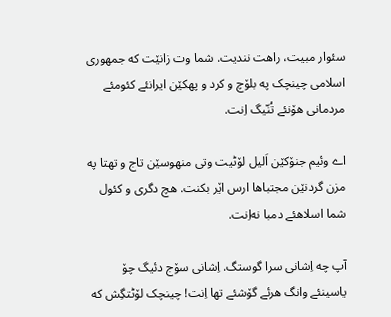سئوار مبیت، راهت نندیت. شما وت زانێت که جمهوری اسلامی چینچک په بلۆچ و کرد و پهکێن ایرانئے کئومئے مردمانی هۆنئے تُنّیگ اِنت.

اے وئیم جنۆکێن اَلیل لۆٹیت وتی منهوسێن تاج و تهتا په مزن گردنێن مجتباها ارس اێر بکنت. هچ دگری و کئول شما اسلاهئے دمبا نه‌اِنت.

آپ چه اِشانی سرا گوستگ. اِشانی سۆج دئیگ چۆ یاسینئے وانگ هرئے گۆشئے تها اِنت! چینچک لۆٹتگِش که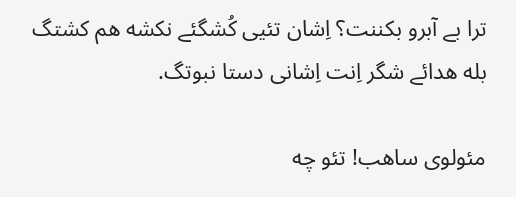ترا بے آبرو بکننت؟ اِشان تئیی کُشگئے نکشه هم کشتگ بله هدائے شگر اِنت اِشانی دستا نبوتگ.

مئولوی ساهب! تئو چه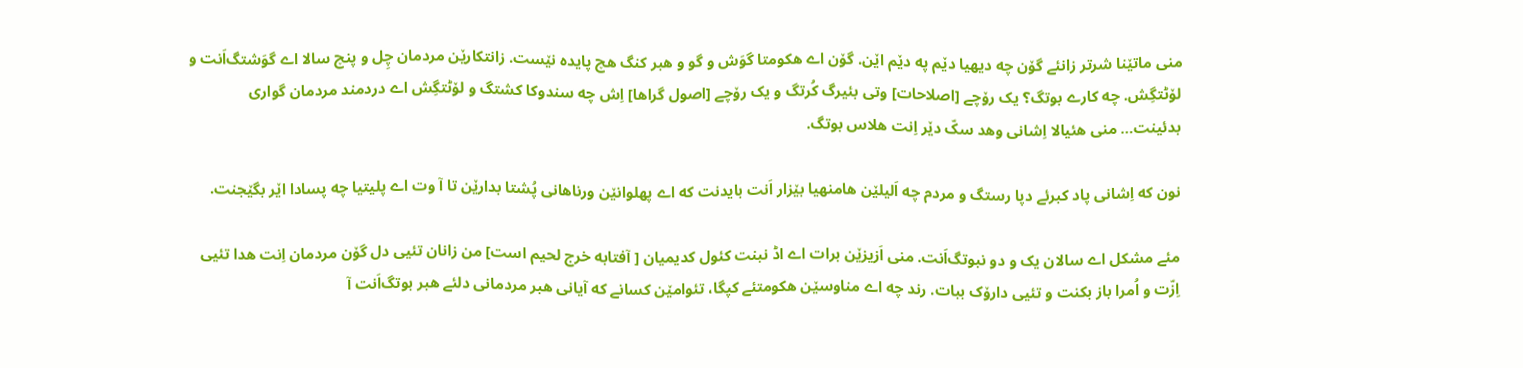منی ماتێنا شرتر زانئے گۆن چه دیهیا دێم په دێم اێن. گۆن اے هکومتا گوَش و گو و هبر کنگ هچ پایده نێست. زانتکارێن مردمان چِل و پنچ سالا اے گوَشتگ‌اَنت و لۆٹتگِش. چه کارے بوتگ؟ یک رۆچے [اصلاحات] وتی بئیرگ کُرتگ و یک رۆچے [اصول گراها] اِش چه سندوکا کشتگ و لۆٹتگِش اے دردمند مردمان گواری بدئینت… منی هئیالا اِشانی وهد سکّ دێر اِنت هلاس بوتگ.

نون که اِشانی پاد کبرئے دپا رستگ و مردم چه اَلیلێن هامنهیا بێزار اَنت بایدنت که اے پهلوانێن ورناهانی پُشتا بدارێن تا آ وت اے پلیتیا چه پسادا اێر بگێجنت.

مئے مشکل اے سالان یک و دو نبوتگ‌اَنت. منی اَزیزێن برات اے اڈ نبنت کئول کدیمیان [ آفتابه خرج لحیم است] من زانان تئیی دل گۆن مردمان اِنت هدا تئیی اِزّت و اُمرا باز بکنت و تئیی دارۆک ببات. رند چه اے مناوسێن هکومتئے کپگا، تئوامێن کسانے که آیانی هبر مردمانی دلئے هبر بوتگ‌اَنت آ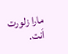مارا زلورت اَنت.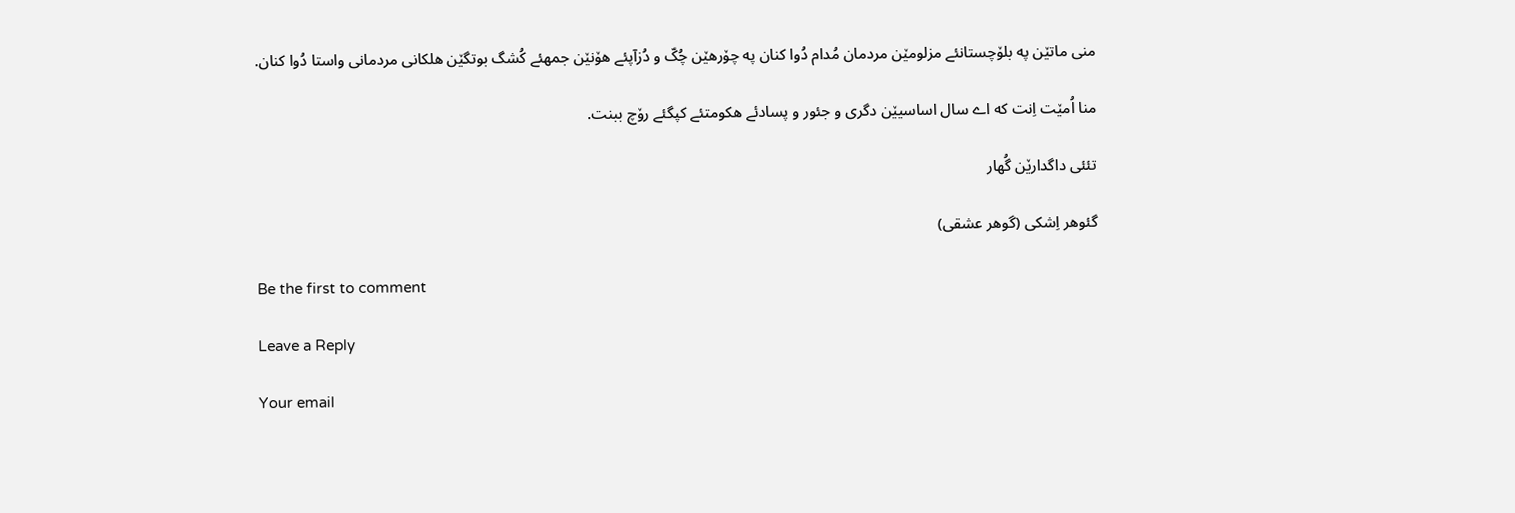منی ماتێن په بلۆچستانئے مزلومێن مردمان مُدام دُوا کنان په چۆرهێن چُکّ و دُزآپئے هۆنێن جمهئے کُشگ بوتگێن هلکانی مردمانی واستا دُوا کنان.

منا اُمێت اِنت که اے سال اساسیێن دگری و جئور و پسادئے هکومتئے کپگئے رۆچ ببنت.

تئئی داگدارێن گُهار

گئوهر اِشکی (گوهر عشقی)

Be the first to comment

Leave a Reply

Your email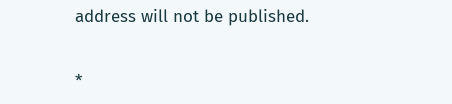address will not be published.


*